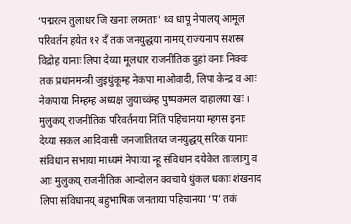‘पद्मरत्न तुलाधर जि खनाः लय्मताः’ थ्व धापू नेपालय् आमूल परिवर्तन हयेत १२ दँ तक जनयुद्धया नामय् राज्यनाप सशस्त्र विद्रोह यानाः लिपा देय्या मूलधार राजनीतिक दुहां वनाः निक्वः तक प्रधानमन्त्री जुइधुंकूम्ह नेकपा माओवादी, लिपा केन्द्र व आः नेकपाया निम्हम्ह अध्यक्ष जुयाच्वंम्ह पुष्पकमल दाहालया खः ।
मुलुकय् राजनीतिक परिवर्तनया निंतिं पहिचानया म्हगस इनाः देय्या सकल आदिवासी जनजातितय्त जनयुद्धय् सरिक यानाः संविधान सभाया माध्यमं नेपाःया न्हू संविधान दयेकेत ताःलाःगु व आः मुलुकय् राजनीतिक आन्दोलन क्वचाये धुंकल धकाः शंखनाद लिपा संविधानय् बहुभाषिक जनताया पहिचानया ‘प’ तकं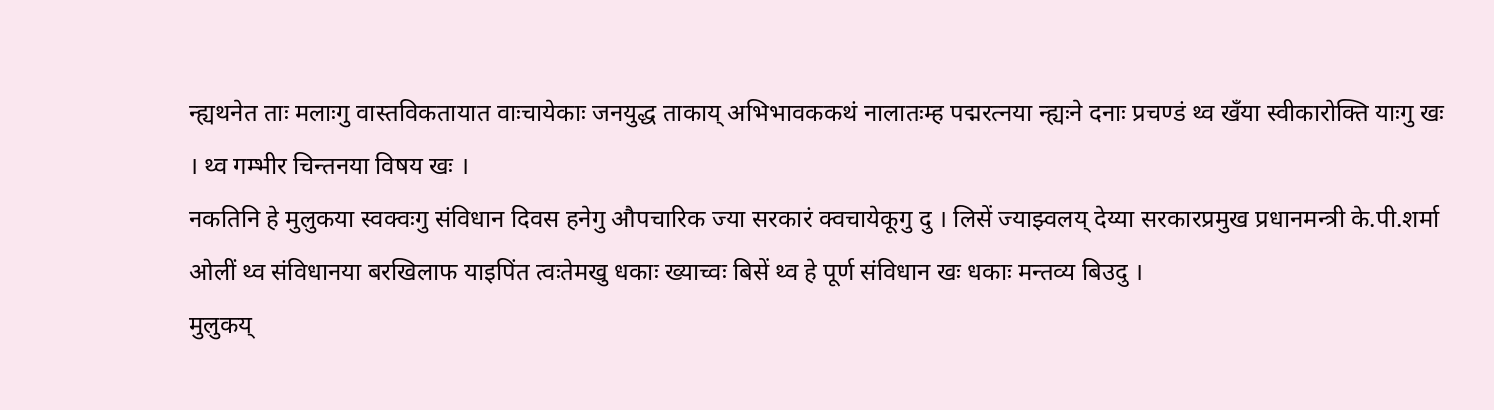न्ह्यथनेत ताः मलाःगु वास्तविकतायात वाःचायेकाः जनयुद्ध ताकाय् अभिभावककथं नालातःम्ह पद्मरत्नया न्ह्यःने दनाः प्रचण्डं थ्व खँया स्वीकारोक्ति याःगु खः । थ्व गम्भीर चिन्तनया विषय खः ।
नकतिनि हे मुलुकया स्वक्वःगु संविधान दिवस हनेगु औपचारिक ज्या सरकारं क्वचायेकूगु दु । लिसें ज्याझ्वलय् देय्या सरकारप्रमुख प्रधानमन्त्री के.पी.शर्मा ओलीं थ्व संविधानया बरखिलाफ याइपिंत त्वःतेमखु धकाः ख्याच्वः बिसें थ्व हे पूर्ण संविधान खः धकाः मन्तव्य बिउदु ।
मुलुकय्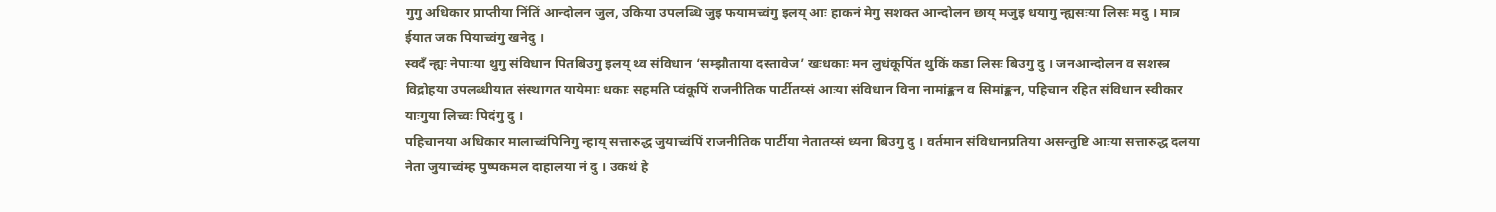गुगु अधिकार प्राप्तीया निंतिं आन्दोलन जुल, उकिया उपलब्धि जुइ फयामच्वंगु इलय् आः हाकनं मेगु सशक्त आन्दोलन छाय् मजुइ धयागु न्ह्यसःया लिसः मदु । मात्र ईयात जक पियाच्वंगु खनेदु ।
स्वदँ न्ह्यः नेपाःया थुगु संविधान पितबिउगु इलय् थ्व संविधान ‘सम्झौताया दस्तावेज’ खःधकाः मन लुधंकूपिंत थुकिं कडा लिसः बिउगु दु । जनआन्दोलन व सशस्त्र विद्रोहया उपलब्धीयात संस्थागत यायेमाः धकाः सहमति प्वंकूपिं राजनीतिक पार्टीतय्सं आःया संविधान विना नामांङ्कन व सिमांङ्कन, पहिचान रहित संविधान स्वीकार याःगुया लिच्वः पिदंगु दु ।
पहिचानया अधिकार मालाच्वंपिनिगु न्हाय् सत्तारुद्ध जुयाच्वंपिं राजनीतिक पार्टीया नेतातय्सं ध्यना बिउगु दु । वर्तमान संविधानप्रतिया असन्तुष्टि आःया सत्तारुद्ध दलया नेता जुयाच्वंम्ह पुष्पकमल दाहालया नं दु । उकथं हे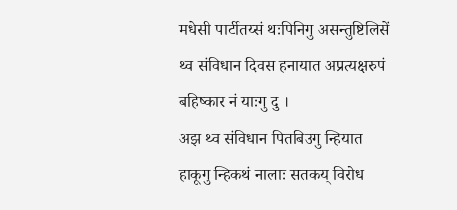मधेसी पार्टीतय्सं थःपिनिगु असन्तुष्टिलिसें थ्व संविधान दिवस हनायात अप्रत्यक्षरुपं बहिष्कार नं याःगु दु ।
अझ थ्व संविधान पितबिउगु न्हियात हाकूगु न्हिकथं नालाः सतकय् विरोध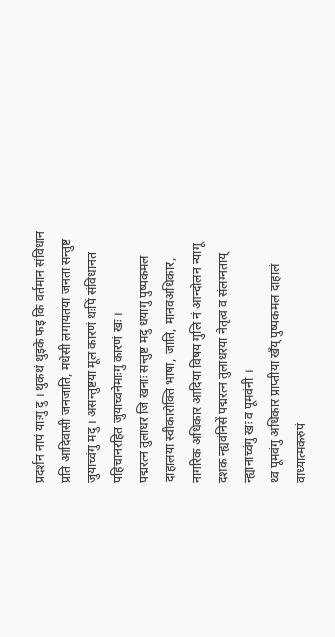प्रदर्शन नापं याःगु दु । थुकथं थुइके फइ कि वर्तमान संविधान प्रति आदिवासी जनजाति, मधेसी लगायतया जनता सन्तुष्ट जुयाच्वंगु मदु । असन्तुष्टया मूल कारणं थःपिं संविधानत पहिचानरहित जुयाच्वनेमाःगु कारणं खः ।
पद्मरत्न तुलाधर जि खनाः सन्तुष्ट मदु धयागु पुष्पकमल दाहालया स्वीकारोक्ति भाषा, जाति, मानवअधिकार, नागरिक अधिकार आदिया विषय गुलि नं आन्दोलन न्यागू दशक न्ह्यवंनिसें पद्मरत्न तुलाधरया नेतृत्व व संलग्नताय् न्ह्यानाच्वंगु खः व पूमवंनी ।
थ्व पूमवंगु अधिकार प्राप्तीया खँय् पुष्पकमल दाहालं वाध्यात्मकरुपं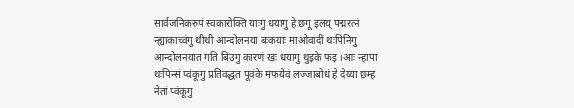सार्वजनिकरुपं स्वकारोक्ति याःगु धयागु हे छगू इलय् पद्मरत्नं न्ह्याकाच्वंगु थीथी आन्दोलनया बःकयाः माओवादीं थःपिनिगु आन्दोलनयात गति बिउगु कारणं खः धयागु थुइके फइ ।आः न्हापा थःपिन्सं प्वंकूगु प्रतिवद्धत पूवंके मफयेवं लज्जाबोधं हे देय्या छम्ह नेतां प्वंकूगु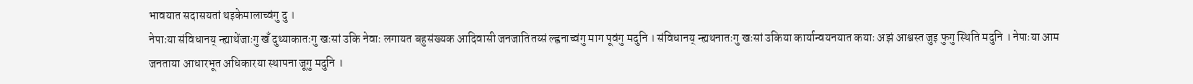भावयात सदासयतां थइकेमालाच्वंगु दु ।
नेपाःया संविधानय् न्ह्याथेंजाःगु खँ दुथ्याकातःगु खःसां उकि नेवाः लगायत बहुसंख्यक आदिवासी जनजातितय्सं ल्ह्वनाच्वंगु माग पूवंगु मदुनि । संविधानय् न्ह्यथनातःगु खःसां उकिया कार्यान्वयनयात कयाः अझं आश्वस्त जुइ फुगु स्थिति मदुनि । नेपाःया आम जनताया आधारभूत अधिकारया स्थापना जूगु मदुनि ।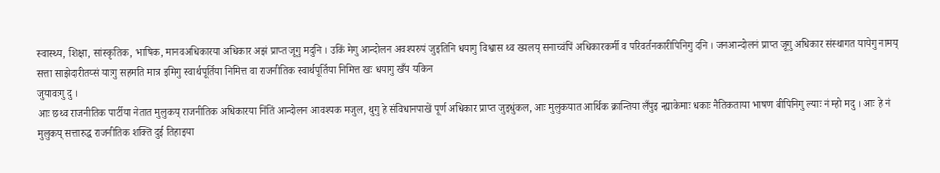स्वास्थ्य, शिक्षा, सांस्कृतिक, भाषिक, मानवअधिकारया अधिकार अझं प्राप्त जूगु मदुनि । उकिं मेगु आन्दोलन अवश्यरुपं जुइतिनि धयागु विश्वास थ्व ख्यलय् सनाच्वंपिं अधिकारकर्मी व परिवर्तनकारीपिनिगु दनि । जनआन्दोलनं प्राप्त जूगु अधिकार संस्थागत यायेगु नामय् सत्ता साझेदारीतय्सं याःगु सहमति मात्र इमिगु स्वार्थपूर्तिया निमित्त वा राजनीतिक स्वार्थपूर्तिया निमित्त खः धयागु खँय यकिन
जुयावःगु दु ।
आः छथ्व राजनीतिक पार्टीया नेतात मुलुकय् राजनीतिक अधिकारया निंतिं आन्दोलन आवश्यक मजुल, थुगु हे संविधानपाखें पूर्ण अधिकार प्राप्त जुइधुंकल, आः मुलुकयात आर्थिक क्रान्तिया लँपुइ न्ह्याकेमाः धकाः नैतिकताया भाषण बीपिनिगु ल्याः नं म्हो मदु । आः हे नं मुलुकय् सत्तारुद्ध राजनीतिक शक्ति दुई तिहाइया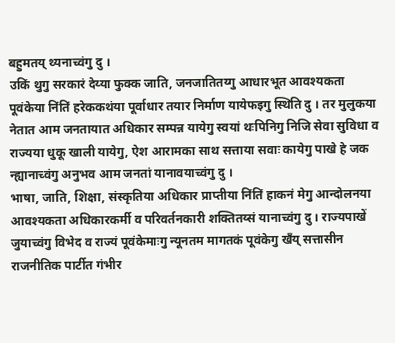बहुमतय् थ्यनाच्वंगु दु ।
उकिं थुगु सरकारं देय्या फुक्क जाति, जनजातितय्गु आधारभूत आवश्यकता पूवंकेया निंतिं हरेककथंया पूर्वाधार तयार निर्माण यायेफइगु स्थिति दु । तर मुलुकया नेतात आम जनतायात अधिकार सम्पन्न यायेगु स्वयां थःपिनिगु निजि सेवा सुविधा व राज्यया धुकू खाली यायेगु, ऐश आरामका साथ सत्ताया सवाः कायेगु पाखे हे जक न्ह्यानाच्वंगु अनुभव आम जनतां यानावयाच्वंगु दु ।
भाषा, जाति, शिक्षा, संस्कृतिया अधिकार प्राप्तीया निंतिं हाकनं मेगु आन्दोलनया आवश्यकता अधिकारकर्मी व परिवर्तनकारी शक्तितय्सं यानाच्वंगु दु । राज्यपाखें जुयाच्वंगु विभेद व राज्यं पूवंकेमाःगु न्यूनतम मागतकं पूवंकेगु खँय् सत्तासीन राजनीतिक पार्टीत गंभीर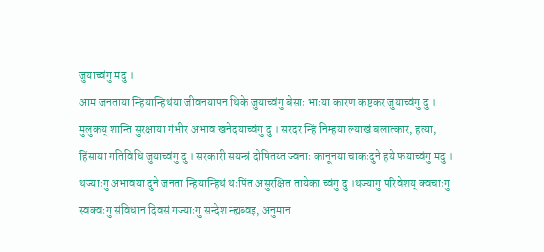जुयाच्वंगु मदु ।
आम जनताया न्हियान्हिथंया जीवनयापन थिके जुयाच्वंगु बेसाः भाःया कारण कष्टकर जुयाच्वंगु दु । मुलुकय् शान्ति सुरक्षाया गंभीर अभाव खनेदयाच्वंगु दु । सरदर न्हिं निम्हया ल्याखं बलात्कार, हत्या, हिंसाया गतिविधि जुयाच्वंगु दु । सरकारी सयन्त्रं दोषितय्त ज्वनाः कानूनया चाकःदुने हये फयाच्वंगु मदु ।
थज्याःगु अभावया दुने जनता न्हियान्हिथं थःपिंत असुरक्षित तायेका च्वंगु दु ।थज्यागु परिवेशय् क्वचाःगु स्वक्वःगु संविधान दिवसं गज्याःगु सन्देश न्ह्यब्वइ, अनुमान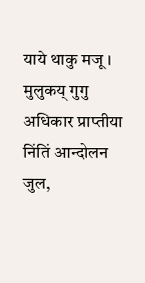याये थाकु मजू । मुलुकय् गुगु अधिकार प्राप्तीया निंतिं आन्दोलन जुल,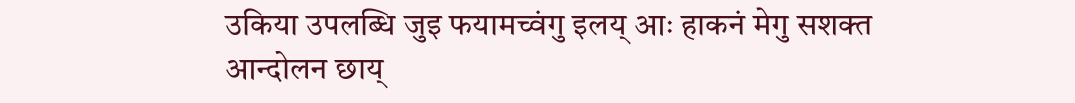उकिया उपलब्धि जुइ फयामच्वंगु इलय् आः हाकनं मेगु सशक्त आन्दोलन छाय्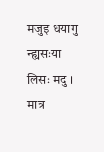मजुइ धयागु न्ह्यसःया लिसः मदु । मात्र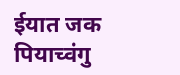ईयात जक पियाच्वंगु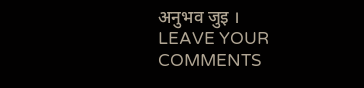अनुभव जुइ ।
LEAVE YOUR COMMENTS